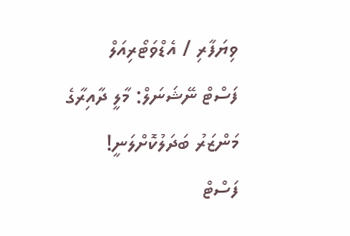ވިޔަފާރި / އެޑްވަޓޯރިއަލް
ފަސްޓް ނޭޝަނަލް: މާލީ ދާއިރާގެ މަންޒަރު ބަދަލުކޮށްލަނީ!
ފަސްޓް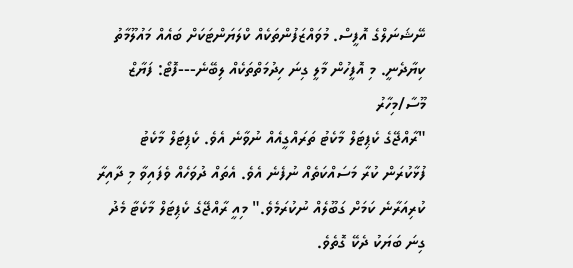ނޭޝަނަލްގެ އޮފީސް. މުވައްޒަފުންތަކެއް ކްލަޔަންޓަކަށް ބައެއް މައުލޫމާތު ކިޔާދެނީ. މި އޮފީހުން މާލީ ގިނަ ހިދުމަތްތަކެއް ލިބޭނެ---ފޮޓޯ: ފަޔާޒް މޫސާ/މިހާރު
"ރާއްޖޭގެ ކެޕިޓަލް މާކެޓު ތަރައްގީއެއް ނުވާނެ އެވެ. ކެޕިޓަލް މާކެޓު ފުޅާކުރަން ކުރާ މަސައްކަތެއް ނުފެނެ އެވެ. އެތައް ދުވަހެއް ވެފައިވާ މި ދާއިރާ ކުރިއަރާނެ ކަމަށް ގަބޫލެއް ނުކުރަމެވެ." މިއީ ރާއްޖޭގެ ކެޕިޓަލް މާކެޓާ މެދު ގިނަ ބަޔަކު ދެކޭ ގޮތެވެ.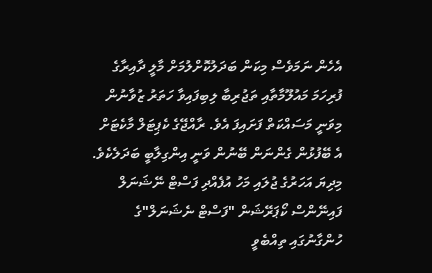އެހެން ނަމަވެސް މިކަން ބަދަލުކޮށްލުމަށް މާލީ ދާއިރާގެ ފުރިހަމަ މައުލޫމާތާއި ތަޖުރިބާ ލިބިފައިވާ ހަތަރު ޒުވާނުން މިވަނީ މަސައްކަތް ފަށައިފަ އެވެ. ރާއްޖޭގެ ކެޕިޓަލް މާކެޓަށް އެ ބޭފުޅުން ގެންނަން ބޭނުން ވަނީ އިންގިލާބީ ބަދަލެކެވެ. މިދިޔަ އަހަރުގެ ޖުލައި މަހު އުފެއްދި ފަސްޓް ނޭޝަނަލް ފައިނޭންސް ކޯޕަރޭޝަން "ފަސްޓް ނެޝަނަލް"ގެ ހުންގާނުގައި ތިއްބެވީ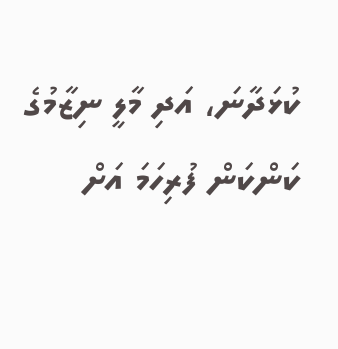ކުޅަދާނަ، އަދި މާލީ ނިޒާމުގެ ކަންކަން ފުރިހަމަ އަށް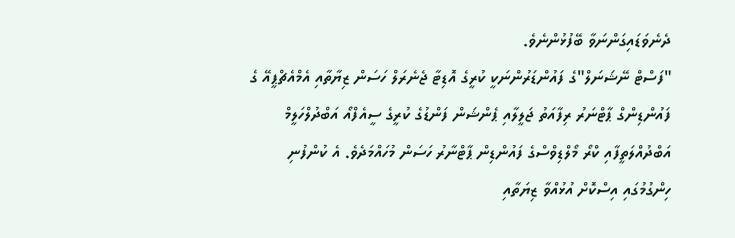ދެނެވަޑައިގަންނަވާ ބޭފުޅުންނެވެ.
"ފަސްޓް ނޭޝަނަލް"ގެ ފައުންޑަރުންނަކީ ކުރީގެ އޮޑިޓާ ޖެނެރަލް ހަސަން ޒިޔާތާއި އެމްއެޗްޕީއޭ ގެ ފައުންޑިންގް ޕާޓްނަރު ރިފާއަތު ޖަލީލާއި ޕެންޝަން ފަންޑުގެ ކުރީގެ ސީއެފްއޯ އަބްދުލްހަލީމް އަބްދުއްލަތީފާއި ކްރޯ މޯލްޑިވްސްގެ ފައުންޑިން ޕާޓްނާރު ހަސަން މުހައްމަދެވެ. އެ ކުންފުނި ހިންގުމުގައި އިސްކޮށް އުޅުއްވާ ޒިޔަތާއި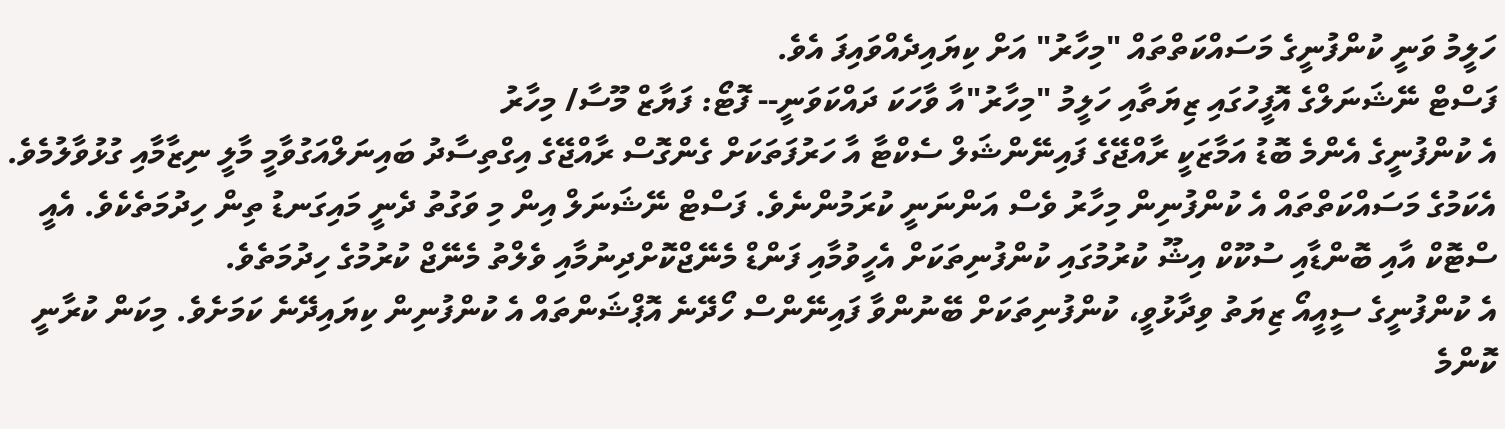ހަލީމު ވަނީ ކުންފުނީގެ މަސައްކަތްތައް "މިހާރު" އަށް ކިޔައިދެއްވައިފަ އެވެ.
ފަސްޓް ނޭޝަނަލްގެ އޮފީހުގައި ޒިޔަތާއި ހަލީމު "މިހާރު"އާ ވާހަކަ ދައްކަވަނީ-- ފޮޓޯ: ފަޔާޒް މޫސާ/ މިހާރު
އެ ކުންފުނީގެ އެންމެ ބޮޑު އަމާޒަކީ ރާއްޖޭގެ ފައިނޭންޝަލް ސެކްޓާ އާ ހަރުފަތަކަށް ގެންގޮސް ރާއްޖޭގެ އިގްތިސާދު ބައިނަލްއަގުވާމީ މާލީ ނިޒާމާއި ގުޅުވާލުމެވެ. އެކަމުގެ މަސައްކަތްތައް އެ ކުންފުނިން މިހާރު ވެސް އަންނަނީ ކުރަމުންނެވެ. ފަސްޓް ނޭޝަނަލް އިން މި ވަގުތު ދެނީ މައިގަނޑު ތިން ހިދުމަތެކެވެ. އެއީ ސްޓޮކް އާއި ބޮންޑާއި ސުކޫކް އިޝޫ ކުރުމުގައި ކުންފުނިތަކަށް އެހީވުމާއި ފަންޑް މެނޭޖްކޮށްދިނުމާއި ވެލްތު މެނޭޖް ކުރުމުގެ ހިދުމަތެވެ.
އެ ކުންފުނީގެ ސީއީއޯ ޒިޔަތު ވިދާޅުވީ، ކުންފުނިތަކަށް ބޭނުންވާ ފައިނޭންސް ހޯދޭނެ އޮޕްޝަންތައް އެ ކުންފުނިން ކިޔައިދޭނެ ކަމަށެވެ. މިކަން ކުރާނީ ކޮންމެ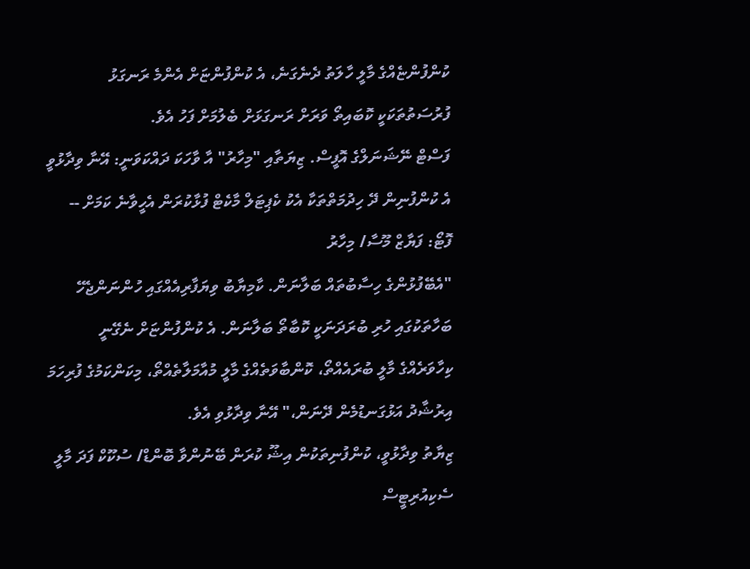ކުންފުންޏެއްގެ މާލީ ހާލަތު ދެނެގަނެ، އެ ކުންފުންޏަށް އެންމެ ރަނގަޅު ފުރުސަތުތަކަކީ ކޮބައިތޯ ވަރަށް ރަނގަޅަށް ބެލުމަށް ފަހު އެވެ.
ފަސްޓް ނޭޝަނަލްގެ އޮފީސް. ޒިޔަތާއި "މިހާރު" އާ ވާހަކަ ދައްކަވަނީ: އޭނާ ވިދާޅުވީ އެ ކުންފުނިން ދޭ ހިދުމަތްތަކާ އެކު ކެޕިޓަލް މާކެޓް ފުޅާކުރަން އެހީވާނެ ކަމަށް -- ފޮޓޯ: ފަޔާޒް މޫސާ/ މިހާރު
"އެބޭފުޅުންގެ ހިސާބުތައް ބަލާނަން. ކާމިޔާބު ވިޔަފާރިއެއްގައި ހުންނަންޖެހޭ ބަހާތަކުގައި ހުރި ބުރަދަނަކީ ކޮބާތޯ ބަލާނަން. އެ ކުންފުންޏަށް ނެގޭނީ ކިހާވަރެއްގެ މާލީ ބުރައެއްތޯ، ކޮންބާވަތެއްގެ މާލީ މުއާމަލާތެއްތޯ، މިކަންކަމުގެ ފުރިހަމަ އިރުޝާދު އަޅުގަނޑުމެން ދޭނަން،" އޭނާ ވިދާޅުވި އެވެ.
ޒިޔާތު ވިދާޅުވީ، ކުންފުނިތަކުން އިޝޫ ކުރަން ބޭނުންވާ ބޮންޑް/ ސުކޫކް ފަދަ މާލީ ސެކިއުރިޓީސް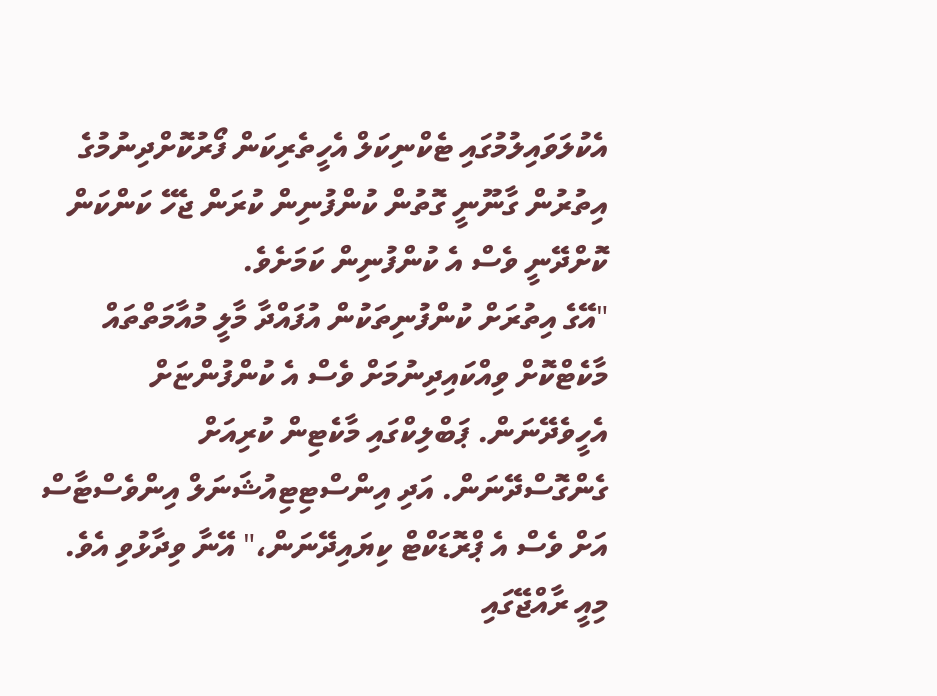އެކުލަވައިލުމުގައި ޓެކްނިކަލް އެހީތެރިކަން ފޯރުކޮށްދިނުމުގެ އިތުރުން ގާނޫނީ ގޮތުން ކުންފުނިން ކުރަން ޖެހޭ ކަންކަން ކޮށްދޭނީ ވެސް އެ ކުންފުނިން ކަމަށެވެ.
"އޭގެ އިތުރަށް ކުންފުނިތަކުން އުފައްދާ މާލީ މުއާމަތްތައް މާކެޓްކޮށް ވިއްކައިދިނުމަށް ވެސް އެ ކުންފުންޏަށް އެހީވެދޭނަން. ޕަބްލިކްގައި މާކެޓިން ކުރިއަށް ގެންގޮސްދޭނަން. އަދި އިންސްޓިޓިއުޝަނަލް އިންވެސްޓާސް އަށް ވެސް އެ ޕްރޮޑަކްޓް ކިޔައިދޭނަން،" އޭނާ ވިދާޅުވި އެވެ.
މިއީ ރާއްޖޭގައި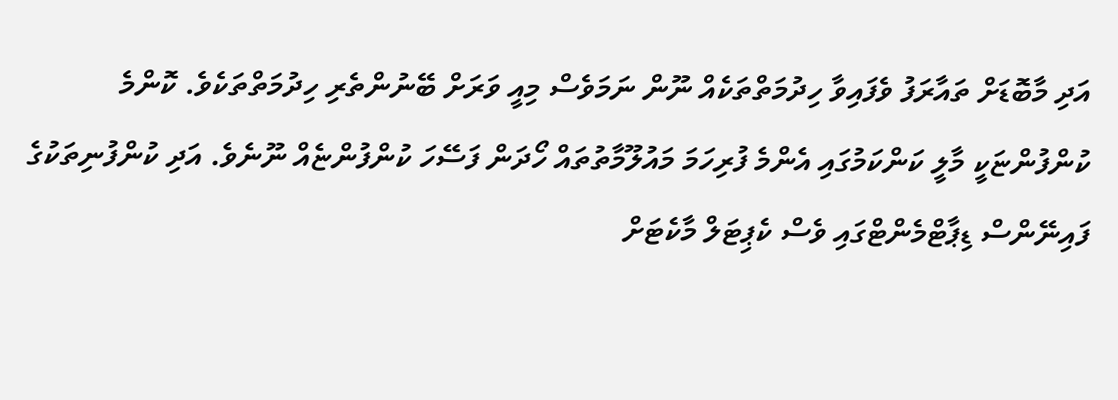އަދި މާބޮޑަށް ތައާރަފު ވެފައިވާ ހިދުމަތްތަކެއް ނޫން ނަމަވެސް މިއީ ވަރަށް ބޭނުންތެރި ހިދުމަތްތަކެވެ. ކޮންމެ ކުންފުންޏަކީ މާލީ ކަންކަމުގައި އެންމެ ފުރިހަމަ މައުލޫމާތުތައް ހޯދަން ފަސޭހަ ކުންފުންޏެއް ނޫނެވެ. އަދި ކުންފުނިތަކުގެ ފައިނޭންސް ޑިޕާޓްމެންޓްގައި ވެސް ކެޕިޓަލް މާކެޓަށް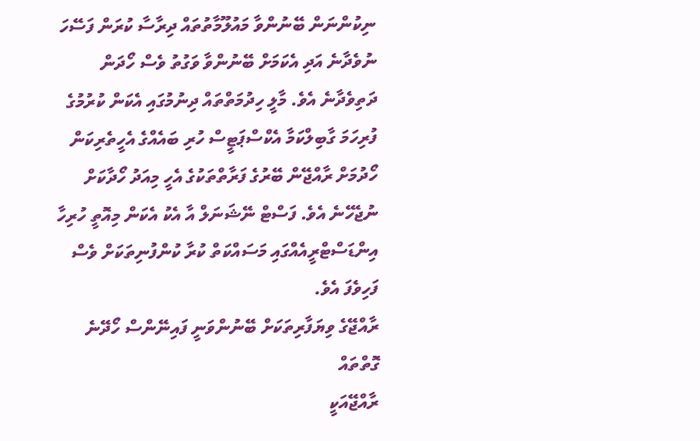ނިކުންނަން ބޭނުންވާ މައުލޫމާތުތައް ދިރާސާ ކުރަން ފަސޭހަ ނުވެދާނެ އަދި އެކަމަށް ބޭނުންވާ ވަގުތު ވެސް ހޯދަން ދަތިވެދާނެ އެވެ. މާލީ ހިދުމަތްތައް ދިނުމުގައި އެކަން ކުރުމުގެ ފުރިހަމަ ގާބިލްކަމާ އެކްސްޕަޓީސް ހުރި ބައެއްގެ އެހީތެރިކަން ހޯދުމަށް ރާއްޖޭން ބޭރުގެ ފަރާތްތަކުގެ އެހީ މިއަދު ހޯދާކަށް ނުޖެހޭނެ އެވެ. ފަސްޓް ނޭޝަނަލް އާ އެކު އެކަން މިއޮތީ ހުރިހާ އިންޑަސްޓްރީއެއްގައި މަސައްކަތް ކުރާ ކުންފުނިތަކަށް ވެސް ފަހިވެފަ އެވެ.
ރާއްޖޭގެ ވިޔަފާރިތަކަށް ބޭނުންވަނީ ފައިނޭންސް ހޯދޭނެ ގޮތްތައް
ރާއްޖޭއަކީ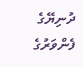ދުނިޔޭގެ ފެންވަރުގެ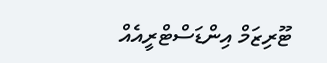ޓޫރިޒަމް އިންޑަސްޓްރީއެއް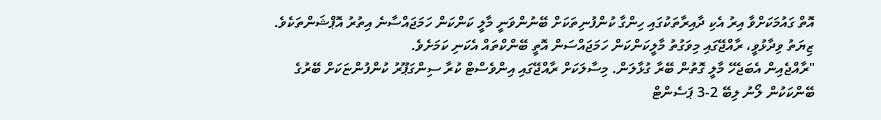އޮތް ގައުމަކަށްވާ އިރު އެކި ދާއިރާތަކުގައި ހިންގާ ކުންފުނިތަކަށް ބޭނުންވަނީ މާލީ ކަންކަން ހަމަޖައްސާނެ އިތުރު އޮޕްޝަންތަކެވެ. ޒިޔަތު ވިދާޅުވީ، ރާއްޖޭގައި މިވަގުތު މާލީކަންކަން ހަމަޖައްސަން އޮތީ ބޭންކްތައް އެކަނި ކަމަށެވެ.
"ރާއްޖެއިން އެބަޖެހޭ މާލީ ގޮތުން ބޭރާ ގުޅާލަން. މިސާލަކަށް ރާއްޖޭގައި އިންވެސްޓް ކުރާ ސިންގަޕޫރު ކުންފުންޏަކަށް ބޭރުގެ ބޭންކަކުން ލޯނު ލިބޭ 2-3 ޕަސެންޓް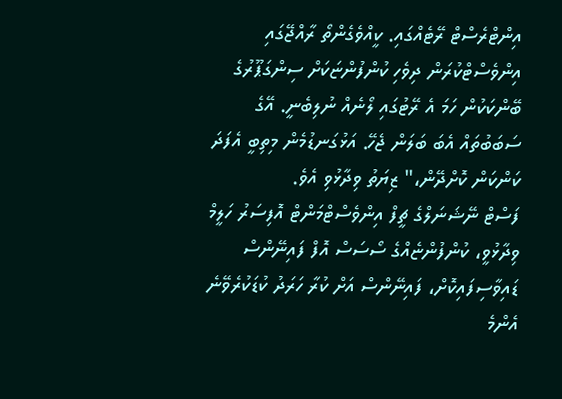އިންޓްރެސްޓް ރޭޓެއްގައި. ކީއްވެގެންތޯ ރާއްޖޭގައި އިންވެސްޓްކުރަން ދިވެހި ކުންފުންޏަކަށް ސިންގަޕޫރުގެ ބޭންކަކުން ހަމަ އެ ރޭޓުގައި ލޯނެއް ނުލިބެނީ. އޭގެ ސަބަބުތައް އެބަ ބަލަން ޖެހޭ. އަޅުގަނޑުމެން މިތިބީ އެފަދަ ކަންކަން ކޮށްދޭން،" ޒިޔަތު ވިދާޅުވި އެވެ.
ފަސްޓް ނޭޝަނަލްގެ ޗީފް އިންވެސްޓްމަންޓް އޮފިސަރު ހަލީމް ވިދާޅުވީ، ކުންފުންޏެއްގެ ސޯސަސް އޮފް ފައިނޭންސް ޑައިވާސިފައިކޮށް، ފައިނޭންސް އަށް ކުރާ ހަރަދު ކުޑަކުރެވޭނެ އެންމެ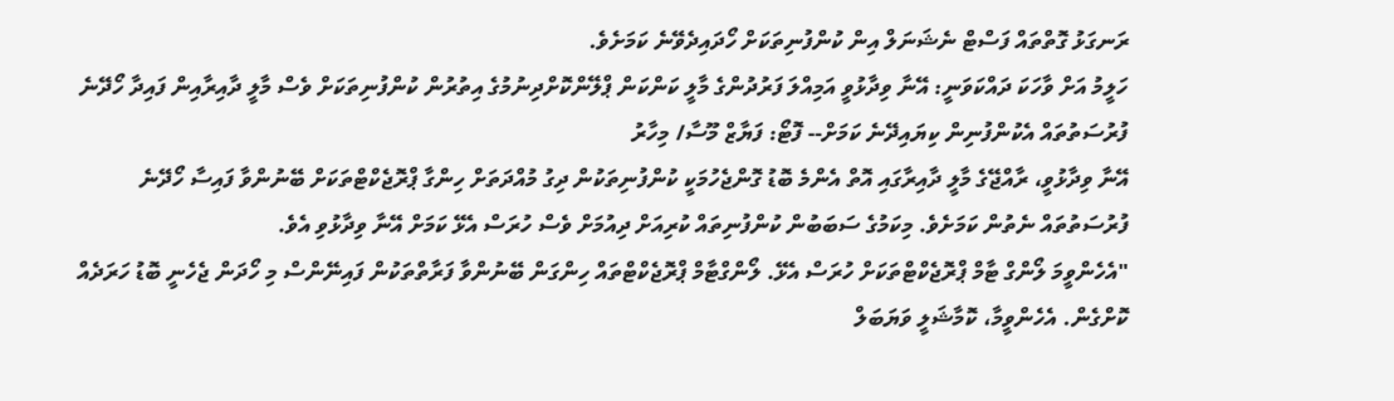ރަނގަޅު ގޮތްތައް ފަސްޓް ނެޝަނަލް އިން ކުންފުނިތަކަށް ހޯދައިދެވޭނެ ކަމަށެވެ.
ހަލީމު އަށް ވާހަކަ ދައްކަވަނީ: އޭނާ ވިދާޅުވީ އަމިއްލަ ފަރުދުންގެ މާލީ ކަންކަން ޕްލޭންކޮށްދިނުމުގެ އިތުރުން ކުންފުނިތަކަށް ވެސް މާލީ ދާއިރާއިން ފައިދާ ހޯދޭނެ ފުރުސަތުތައް އެކުންފުނިން ކިޔައިދޭނެ ކަމަށް-- ފޮޓޯ: ފަޔާޒް މޫސާ/ މިހާރު
އޭނާ ވިދާޅުވީ، ރާއްޖޭގެ މާލީ ދާއިރާގައި އޮތް އެންމެ ބޮޑު ގޮންޖެހުމަކީ ކުންފުނިތަކުން ދިގު މުއްދަތަށް ހިންގާ ޕްރޮޖެކްޓްތަކަށް ބޭނުންވާ ފައިސާ ހޯދޭނެ ފުރުސަތުތައް ނެތުން ކަމަށެވެ. މިކަމުގެ ސަބަބުން ކުންފުނިތައް ކުރިއަށް ދިއުމަށް ވެސް ހުރަސް އެޅޭ ކަމަށް އޭނާ ވިދާޅުވި އެވެ.
"އެހެންވީމަ ލޯންގް ޓާމް ޕްރޮޖެކްޓްތަކަށް ހުރަސް އެޅޭ. ލޯންގްޓާމް ޕްރޮޖެކްޓްތައް ހިންގަން ބޭނުންވާ ފަރާތްތަކުން ފައިނޭންސް މި ހޯދަން ޖެހެނީ ބޮޑު ހަރަދެއް ކޮށްގެން. އެހެންވީމާ، ކޮމާޝަލީ ވަޔަބަލް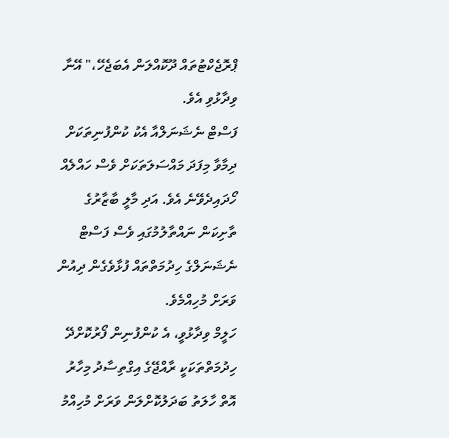ޕްރޮޖެކްޓުތައް ދޫކޮއްލަން އެބަޖެހޭ،" އޭނާ ވިދާޅުވި އެވެ.
ފަސްޓް ނެޝަނަލްއާ އެކު ކުންފުނިތަކަށް ދިމާވާ މިފަދަ މައްސަލަތަކަށް ވެސް ހައްލެއް ހޯދައިދެވޭނެ އެވެ. އަދި މާލީ ބާޒާރުގެ ތާށިކަން ނައްތާލުމުގައި ވެސް ފަސްޓް ނެޝަނަލްގެ ހިދުމަތްތައް ފުޅާވެގެން ދިއުން ވަރަށް މުހިއްމެވެ.
ހަލީމް ވިދާޅުވީ، އެ ކުންފުނިން ފޯރުކޮށްދޭ ހިދުމަތްތަކަކީ ރާއްޖޭގެ އިގްތިސާދު މިހާރު އޮތް ހާލަތު ބަދަލުކޮށްލަން ވަރަށް މުހިއްމު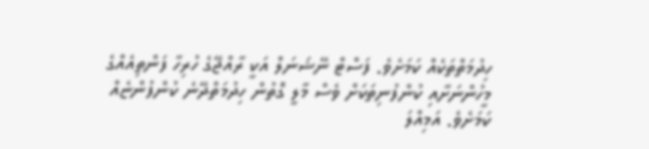ހިދުމަތްތަކެއް ކަމަށެވެ. ފަސްޓް ނޭޝަނަލް އަކީ ރާއްޖޭގެ ހުރިހާ ފަންތިއެއްގެ މީހުންނަށާއި ކުންފުނިތަކަށް ވެސް މާލީ ގޮތުން ހިދުމަތްދޭނެ ކުންފުންޏެއް ކަމަށެވެ. އަމިއްލަ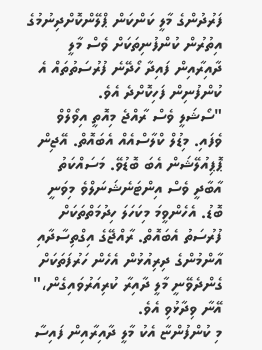ފަރުދުންގެ މާލީ ކަންކަން ޕްލޭންކޮށްދިނުމުގެ އިތުރުން ކުންފުނިތަކަށް ވެސް މާލީ ދާއިރާއިން ފައިދާ ހޯދޭނެ ފުރުސަތުތައް އެ ކުންފުނިން ފަހިކޮށްދެ އެވެ.
"ސޯޝަލީ ވެސް ރާއްޖެ މިއޮތީ އިވޯލްވް ވެފައި. މިޑުލް ކްލާސްއެއް އެބައޮތް. އޭޖިން ޕޮޕިއުލޭޝަން އެބަ ބޮޑުވޭ. މަސައްކަތު އާބާދީ ވެސް އިންޓަނެޝަނަލްވެ މިވަނީ ބޮޑު. އެހެންވީމަ މިކަހަލަ ހިދުމަތްތަކަށް ފުރުސަތު އެބައޮތް. ރާއްޖޭގެ އިގްތިސާދާއި އާންމުންގެ ދިރިއުޅުން އެހެން ހަރުފަތަކަށް ގެންދެވޭނީ މާލީ ދާއިރާ ކުރިއަރުވައިގެން،" އޭނާ ވިދާޅުވި އެވެ.
މި ކުންފުންޏާ އެކު މާލީ ދާއިރާއިން ފައިސާ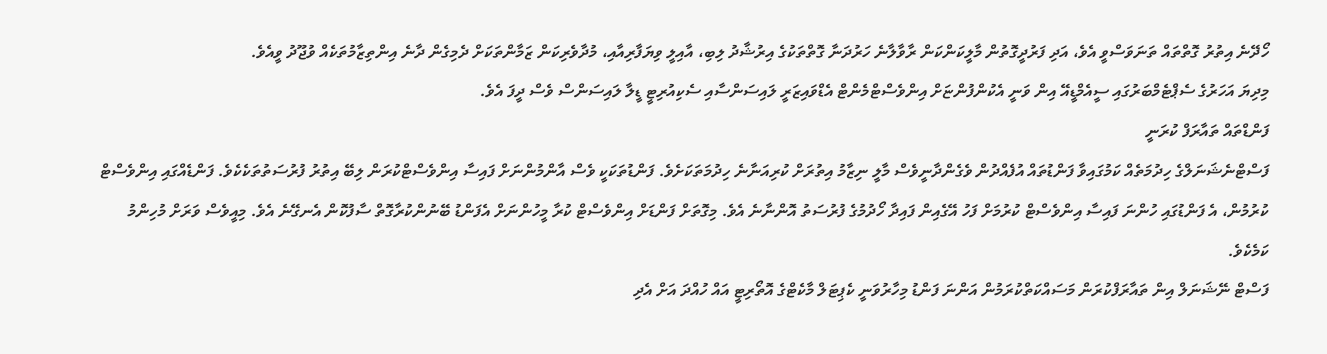ހޯދޭނެ އިތުރު ގޮތްތައް ތަނަވަސްވީ އެވެ، އަދި ފަރުދީގޮތުން މާލީކަންކަން ރާވާލާނެ ހަރުދަނާ ގޮތްތަކުގެ އިރުޝާދު ލިބި، އާއިލީ ވިޔަފާރިއާއި، މުދާވެރިކަން ޒަމާންތަކަށް ދެމިގެން ދާނެ އިންތިޒާމުތަކެއް ވުޖޫދު ވީއެވެ.
މިދިޔަ އަހަރުގެ ސެޕްޓެމްބަރުގައި ސީއެމްޑީއޭ އިން ވަނީ އެކުންފުންޏަށް އިންވެސްޓްމެންޓް އެޑްވައިޒަރީ ލައިސަންސާއި ސެކިއުރިޓީ ޑީލާ ލައިސަންސް ވެސް ދީފަ އެވެ.
ފަންޑްތައް ތައާރަފް ކުރަނީ
ފަސްޓްނެޝަނަލްގެ ހިދުމަތެއް ކަމުގައިވާ ފަންޑުތައް އުފެއްދުން ވެގެންދާނީވެސް މާލީ ނިޒާމު އިތުރަށް ކުރިއަނާނެ ހިދުމަތަކަށެވެ. ފަންޑުތަކަކީ ވެސް އާންމުންނަށް ފައިސާ އިންވެސްޓްކުރަން ލިބޭ އިތުރު ފުރުސަތުތަކެކެވެ. ފަންޑެއްގައި އިންވެސްޓް ކުރުމުން، އެ ފަންޑުގައި ހުންނަ ފައިސާ އިންވެސްޓް ކުރުމަށް ފަހު އޭގެއިން ފައިދާ ހޯދުމުގެ ފުރުސަތު އޮންނާނެ އެވެ. މިގޮތަށް ފަންޑަށް އިންވެސްޓް ކުރާ މީހުންނަށް އެފަންޑު ބޭނުންކުރާގޮތް ސާފުކޮން އެނގޭނެ އެވެ. މިއީވެސް ވަރަށް މުހިންމު ކަމެކެވެ.
ފަސްޓް ނޭޝަނަލް އިން ތައާރަފްކުރަން މަސައްކަތްކުރަމުން އަންނަ ފަންޑު މިހާރުވަނީ ކެޕިޓަލް މާކެޓްގެ އޮތޯރިޓީ އައް ހުއްދަ އަށް އެދި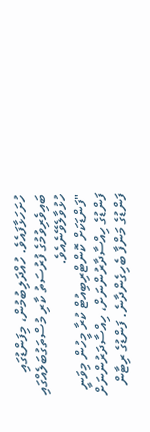ހުށަހަޅާފައެވެ. ހުއްދަލިބުމުން، މިފަންޑުގައި ބައިވެރިވުމުގެ ފުރުސަތު ކާރި މުސްތަގުބަލެއްގައި ހުޅުވާލެވޭނެއެވެ.
"ފަންޑަކަށް ކޮންޓްރިބިއުޓް ކުރާ މީހުން މިވަނީ ފަންޑުގެ ހިއްސާދާރުންނަށް، ހިއްސާދަރުންނަށް ފަންޑުގެ މަންފާ ބެހިގެންދާނެ. ފަންޑުގެ ރިޓާން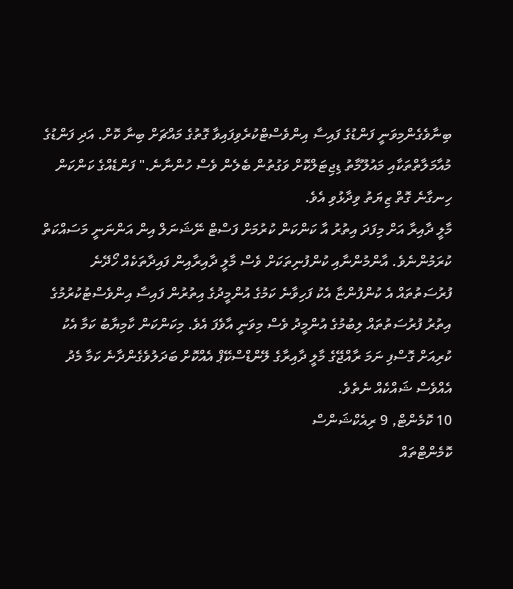ބިނާވެގެންމިވަނީ ފަންޑުގެ ފައިސާ އިންވެސްޓްކުރެވިފައިވާ ގޮތުގެ މައްޗަށް ބިނާ ކޮށް. އަދި ފަންޑުގެ މުއާމަލާތްތަކާއި މައުލޫމާތު ޑިޖިޓަލްކޮށް ވަގުތުން ބެލެން ވެސް ހުންނާނެ." ފަންޑެއްގެ ކަންކަން ހިނގާނެ ގޮތް ޒިޔަތު ވިދާޅުވި އެވެ.
މާލީ ދާއިރާ އަށް މިފަދަ އިތުރު އާ ކަންކަން ކުރުމަށް ފަސްޓް ނޭޝަނަލް އިން އަންނަނީ މަސައްކަތް ކުރަމުންނެވެ. އާންމުންނާއި ކުންފުނިތަކަށް ވެސް މާލީ ދާއިރާއިން ފައިދާތަކެއް ހޯދޭނެ ފުރުސަތުތައް އެ ކުންފުންޏާ އެކު ފަހިވާނެ ކަމުގެ އުންމީދުގެ އިތުރުން ފައިސާ އިންވެސްޓުކުރުމުގެ އިތުރު ފުރުސަތުތައް ލިބުމުގެ އުންމީދު ވެސް މިވަނީ އާވެފަ އެވެ. މިކަންކަން ކާމިޔާބު ކަމާ އެކު ކުރިއަށް ގޮސްފި ނަމަ ރާއްޖޭގެ މާލީ ދާއިރާގެ ލޭންޑްސްކޭޕް އެއްކޮށް ބަދަލުވެގެންދާނެ ކަމާ މެދު އެއްވެސް ޝައްކެއް ނެތެވެ.
10 ކޮމެންޓް, 9 ރިއެކްޝަންސް
ކޮމެންޓްތައް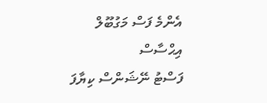އެންމެ ފަސް މަގުބޫލް
އިޙްސާސް
ފަސްޓު ނޭޝަންސް ކިޔާފަ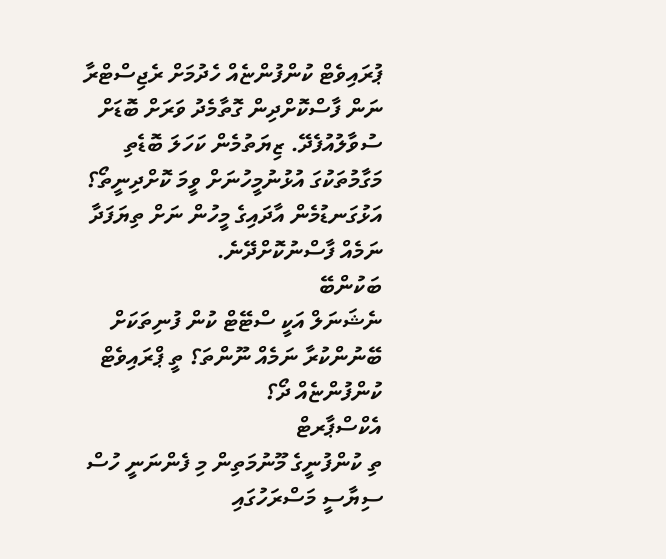ޕުރައިވެޓް ކުންފުންޏެއް ހެދުމަށް ރެޖިސްޓްރާ ނަން ފާސްކޮށްދިން ގޮތާމެދު ވަރަށް ބޮޑަށް ސުވާލުއުފެދޭ. ޒިޔަތުމެން ކަހަލަ ބޮޑެތި މަގާމުތަކުގަ އުޅުނުމީހުނަށް ވީމަ ކޮށްދިނީތޯ؟ އަޅުގަނޑުމެން އާދައިގެ މީހުން ނަށް ތިޔަފަދާ ނަމެއް ފާސްނުކޮށްދޭނެ.
ބަކުންބޭ
ނެޝަނަލް އަކީ ސްޓޭޓް ކުން ފުނިތަކަށް ބޭނުންކުރާ ނަމެއް ނޫންތަ؟ ތީ ޕްރައިވެޓް ކުންފުންޏެއް ދޯ؟
އެކްސްޕާރޓް
ތި ކުންފުނީގެ މޫނުމަތިން މި ފެންނަނީ ހުސް ސިޔާސީ މަސްރަހުގައި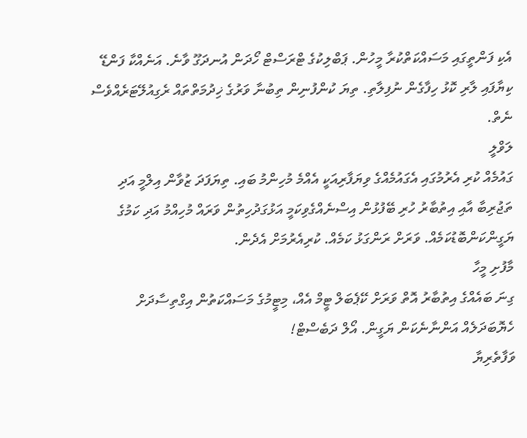އެކި ފަންތީގައި މަސައްކަތްކުރާ މީހުން. ޕަބްލިކުގެ ޓްރަސްޓް ހޯދަން އުނދަގޫ ވާނެ. އަނެއްކާ ފަންޑޭ ކިޔާފައި ލާރި ކޮޅު ހިފާގެން ނުފިލާތި. ތިޔަ ކުންފުނިން ތިބުނާ ވަރުގެ ޚިދުމަތްތައް ރެގިއުލޭޓަރެއްވެސް ނެތް.
ލަވްލީ
ގައުމެއް ކުރި އެރުމުގައި އެގައުމެއްގެ ވިޔަފާރިއަކީ އެއްމެ މުހިންމު ބައި. ތިޔަފަދަ ޒުވާން އިލްމީ އަދި ތަޖުރިބާ އާއި އިތުބާރު ހުރި ބޭފުޅުން އިސްނެއްގެވިކަމީ އަޅުގަދުހިތުން ވަރައް މުހިއްމު އަދި ކަމުގެ ޔަގީންކަންބޮޑުކަމެއް. ވަރަށް ރަންގަޅު ކަމެއް. ކުރިއެރުމަށް އެދެން.
މާފުށި މީހާ
ގިނަ ބައެއްގެ އިތުބާރު އޮތް ވަރަށް ކޭޕެބަލް ޓީމް އެއް، މިޓީމުގެ މަސައްކަތުން އިގްތިސާދަށް ހެޔޮބަދަލެއް އަންނާނެކަން ޔަގީން. އޯލް ދަބެސްޓް!
ވަފާތެރިޔާ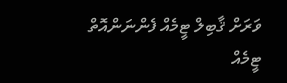ވަރަށް ޤާބިލް ޓީމެއް ފެންނަންއޮތް ޓީމެއް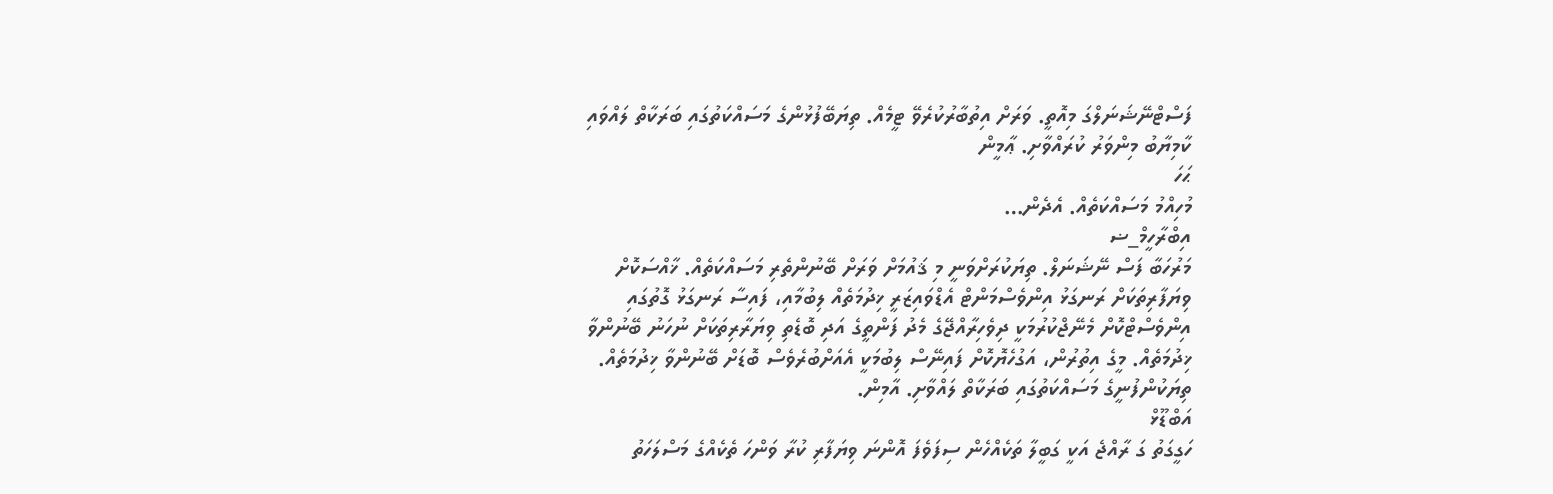ފަސްޓްނޭޝަނަލްގަ މިއޮތީ. ވަރަށް އިތުބާރުކުރެވޭ ޓީމެއް. ތިޔަބޭފުޅުންގެ މަސައްކަތުގައި ބަރަކާތް ލައްވައި ކާމިޔާބު މިންވަރު ކުރައްވާށި. ޢާމީން
ޙަހަ
މުހިއްމު މަސައްކަތެއް. އެދެން…
އިބްރާހީމް_ޟ
މަރުހަބާ ފަސް ނޭޝަނަލް. ތިޔަކުރަށްވަނީ މި ޤައުމަށް ވަރަށް ބޭނުންތެރި މަސައްކަތެއް. ޚާއްސަކޮށް ވިޔަފާރިތަކަށް ރަނގަޅު އިންވެސްމަންޓް އެޑްވައިޒަރީ ޚިދުމަތެއް ލިބުމާއި، ފައިސާ ރަނގަޅު ގޮތުގައި އިންވެސްޓްކޮށް މެނޭޖްކުރުމަކީ ދިވެހިރާއްޖޭގެ މެދު ފަންތީގެ އަދި ބޮޑެތި ވިޔަރާރިތަކަށް ނުހަނު ބޭނުންވާ ޚިދުމަތެއް. މީގެ އިތުރުން، އަގުހެޔޮކޮށް ފައިނޭސް ލިބުމަކީ އެއަށްބުރެވެސް ބޮޑަށް ބޭނުންވާ ޚިދުމަތެއް. ތިޔަކުންފުނީގެ މަސައްކަތުގައި ބަރަކާތް ލައްވާށި. އާމިން.
އަބްޑޫޅް
ހަގީގަތު ގަ ރާއްޖެ އަކީ ގަބީލާ ތަކެއްހެން ސިފަވެފަ އޮންނަ ވިޔަފާރި ކުރާ ވަންހަ ތެކެއްގެ މަސްލަހަތު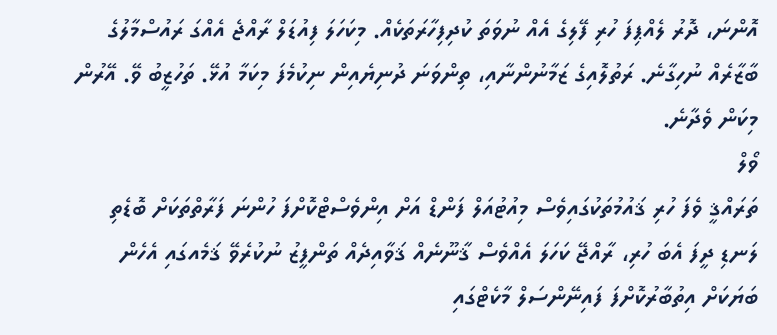އޮންނަ، ދޮރު ލެއްޕިފަ ހުރި ފޭލިގެ އެއް ނުވަތަ ކުދިފިހާރަތަކެއް. މިކަހަލަ ފިއުޑަލް ރާއްޖެ އެއްގަ ރައުސްމާލުގެ ބާޒާރެއް ނުހިގާނެ. ރަތުލޮއިގެ ޒަމާނުންނާއި، ތިންވަނަ ދުނިޔެއިން ނިކުމެފަ މިކަމާ އުޅޭ. ތަހުޒީބު ވޭ. އޭރުން މިކަން ވެދާނެ.
ވޯލް
ތަރައްޤީ ވެފަ ހުރި ޤައުމުތަކުގައިވެސް މިއުޓުއަލް ފަންޑް އަށް އިންވެސްޓްކޮށްފަ ހުންނަ ފަރާތްތަކަށް ބޮޑެތި ލަނޑި ދީފަ އެބަ ހުރި، ރާއްޖޭ ކަހަލަ އެއްވެސް ޤާނޫނެއް ޤަވާއިދެއް ތަންފީޒު ނުކުރެވޭ ޤަމެއގައި އެހެން ބަޔަކަށް އިތުބާރުކޮށްފަ ފައިނޭންސަލް މާކެޓްގައި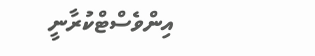އިންވެސްޓްކުރާނީ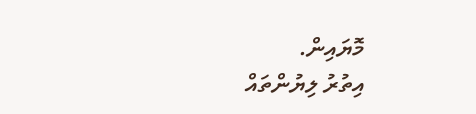މޮޔައިން.
އިތުރު ލިޔުންތައް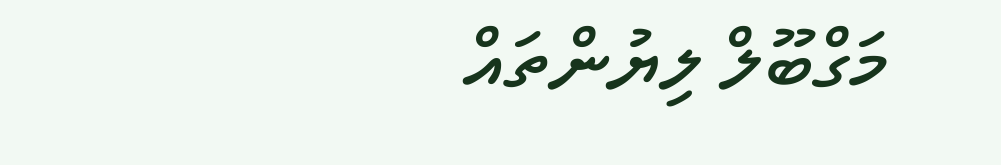މަގްބޫލް ލިޔުންތައް